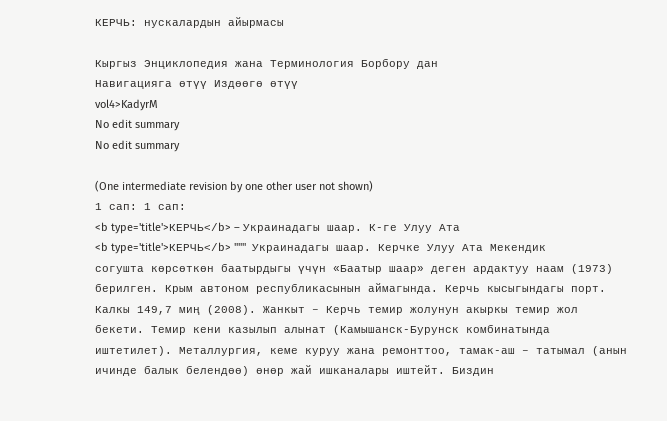КЕРЧЬ: нускалардын айырмасы

Кыргыз Энциклопедия жана Терминология Борбору дан
Навигацияга өтүү Издөөгө өтүү
vol4>KadyrM
No edit summary
No edit summary

(One intermediate revision by one other user not shown)
1 сап: 1 сап:
<b type='title'>КЕРЧЬ</b> – Украинадагы шаар. К-ге Улуу Ата
<b type='title'>КЕРЧЬ</b> ''''''  Украинадагы шаар. Керчке Улуу Ата Мекендик согушта көрсөткөн баатырдыгы үчүн «Баатыр шаар» деген ардактуу наам (1973) берилген. Крым автоном республикасынын аймагында. Керчь кысыгындагы порт. Калкы 149,7 миң (2008). Жанкыт – Керчь темир жолунун акыркы темир жол бекети. Темир кени казылып алынат (Камышанск-Бурунск комбинатында иштетилет). Металлургия, кеме куруу жана ремонттоо, тамак-аш – татымал (анын ичинде балык белендөө) өнөр жай ишканалары иштейт. Биздин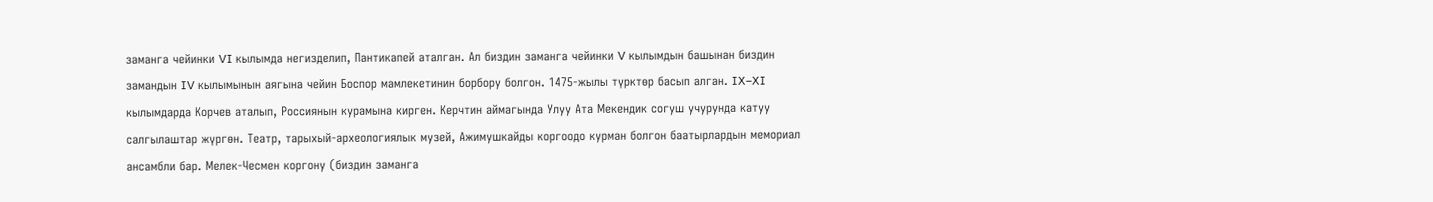заманга чейинки VI кылымда негизделип, Пантикапей аталган. Ал биздин заманга чейинки V кылымдын башынан биздин замандын IV кылымынын аягына чейин Боспор мамлекетинин борбору болгон. 1475-жылы түрктөр басып алган. IX–XI кылымдарда Корчев аталып, Россиянын курамына кирген. Керчтин аймагында Улуу Ата Мекендик согуш учурунда катуу салгылаштар жүргөн. Театр, тарыхый-археологиялык музей, Ажимушкайды коргоодо курман болгон баатырлардын мемориал ансамбли бар. Мелек-Чесмен коргону (биздин заманга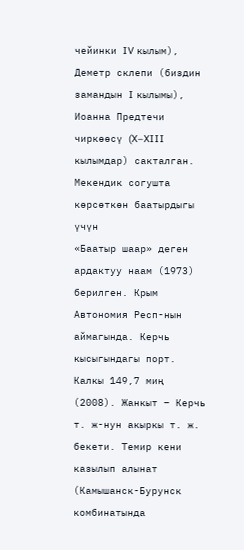чейинки IV кылым), Деметр склепи (биздин замандын I кылымы), Иоанна Предтечи чиркөөсү (X–XIII кылымдар) сакталган.
Мекендик согушта көрсөткөн баатырдыгы үчүн
«Баатыр шаар» деген ардактуу наам (1973) берилген. Крым Автономия Респ-нын аймагында. Керчь кысыгындагы порт. Калкы 149,7 миң
(2008). Жанкыт – Керчь т. ж-нун акыркы т. ж.
бекети. Темир кени казылып алынат (Камышанск-Бурунск комбинатында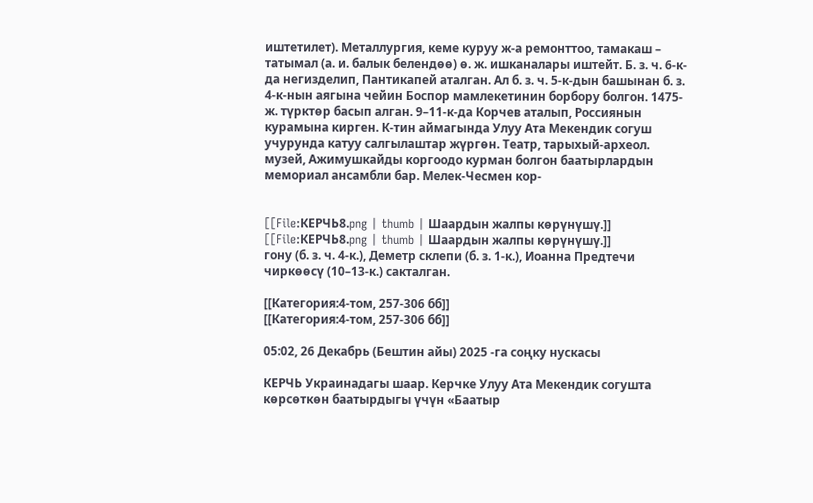иштетилет). Металлургия, кеме куруу ж-а ремонттоо, тамакаш – татымал (а. и. балык белендөө) ө. ж. ишканалары иштейт. Б. з. ч. 6-к-да негизделип, Пантикапей аталган. Ал б. з. ч. 5-к-дын башынан б. з. 4-к-нын аягына чейин Боспор мамлекетинин борбору болгон. 1475-ж. түрктөр басып алган. 9–11-к-да Корчев аталып, Россиянын курамына кирген. К-тин аймагында Улуу Ата Мекендик согуш учурунда катуу салгылаштар жүргөн. Театр, тарыхый-археол. музей, Ажимушкайды коргоодо курман болгон баатырлардын мемориал ансамбли бар. Мелек-Чесмен кор-


[[File:КЕРЧЬ8.png | thumb | Шаардын жалпы көрүнүшү.]]
[[File:КЕРЧЬ8.png | thumb | Шаардын жалпы көрүнүшү.]]
гону (б. з. ч. 4-к.), Деметр склепи (б. з. 1-к.), Иоанна Предтечи чиркөөсү (10–13-к.) сакталган.

[[Категория:4-том, 257-306 бб]]
[[Категория:4-том, 257-306 бб]]

05:02, 26 Декабрь (Бештин айы) 2025 -га соңку нускасы

КЕРЧЬ Украинадагы шаар. Керчке Улуу Ата Мекендик согушта көрсөткөн баатырдыгы үчүн «Баатыр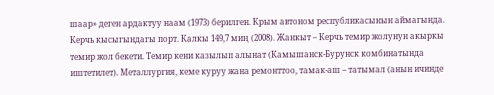шаар» деген ардактуу наам (1973) берилген. Крым автоном республикасынын аймагында. Керчь кысыгындагы порт. Калкы 149,7 миң (2008). Жанкыт – Керчь темир жолунун акыркы темир жол бекети. Темир кени казылып алынат (Камышанск-Бурунск комбинатында иштетилет). Металлургия, кеме куруу жана ремонттоо, тамак-аш – татымал (анын ичинде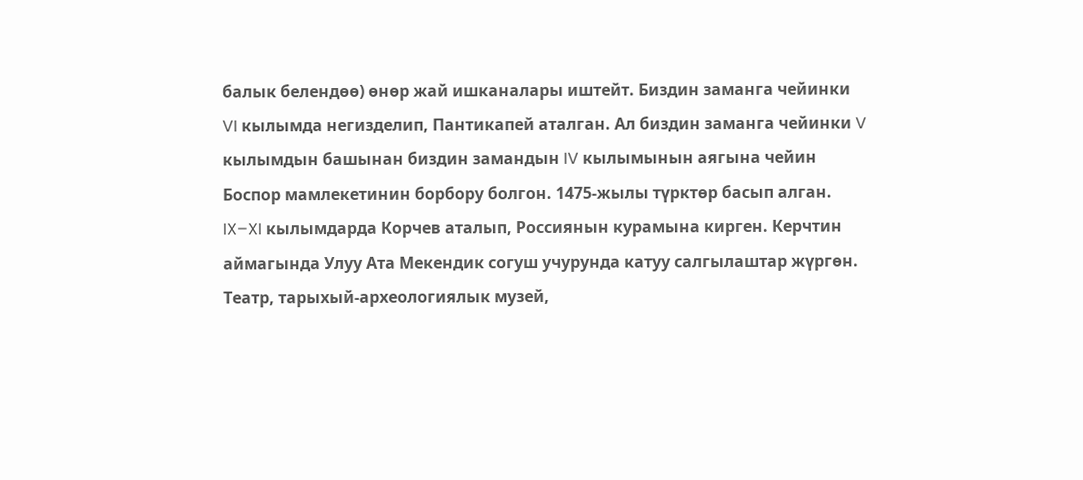балык белендөө) өнөр жай ишканалары иштейт. Биздин заманга чейинки VI кылымда негизделип, Пантикапей аталган. Ал биздин заманга чейинки V кылымдын башынан биздин замандын IV кылымынын аягына чейин Боспор мамлекетинин борбору болгон. 1475-жылы түрктөр басып алган. IX–XI кылымдарда Корчев аталып, Россиянын курамына кирген. Керчтин аймагында Улуу Ата Мекендик согуш учурунда катуу салгылаштар жүргөн. Театр, тарыхый-археологиялык музей,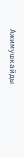Ажимушкайды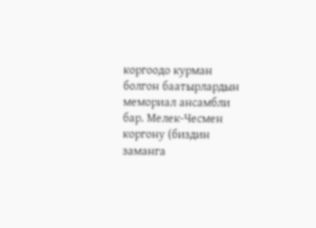коргоодо курман болгон баатырлардын мемориал ансамбли бар. Мелек-Чесмен коргону (биздин заманга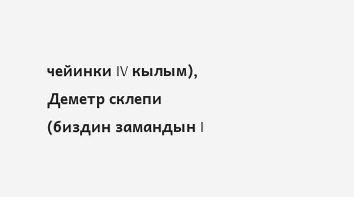чейинки IV кылым), Деметр склепи (биздин замандын I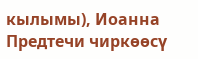кылымы), Иоанна Предтечи чиркөөсү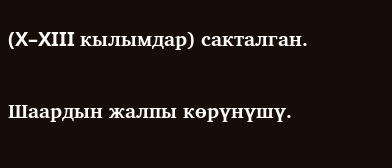(X–XIII кылымдар) сакталган.

Шаардын жалпы көрүнүшү.